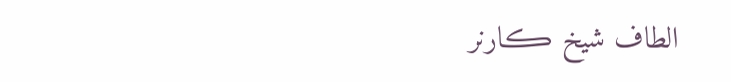الطاف شيخ ڪارنر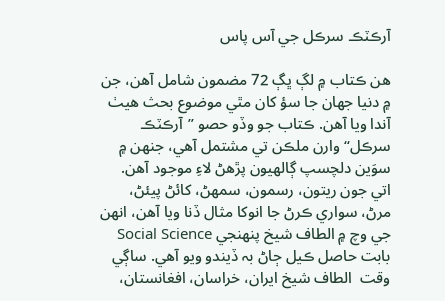آرڪٽڪ سرڪل جي آس پاس

ھن ڪتاب ۾ لڳ ڀڳ 72 مضمون شامل آهن، جن ۾ دنيا جھان جا سؤ کان مٿي موضوع بحث هيٺ آندا ويا آهن. ڪتاب جو وڏو حصو ”آرڪٽڪ سرڪل“ وارن ملڪن تي مشتمل آهي، جنھن ۾ سوَين دلچسپ ڳالھيون پڙهڻ لاءِ موجود آهن. اتي جون ريتون، رسمون، سمھڻ، کائڻ پيئڻ، مرڻ، سواري ڪرڻ جا انوکا مثال ڏنا ويا آهن، انھن جي وچ ۾ الطاف شيخ پنھنجي Social Science بابت حاصل ڪيل ڄاڻ بہ ڏيندو ويو آهي. ساڳي وقت  الطاف شيخ ايران، خراسان، افغانستان،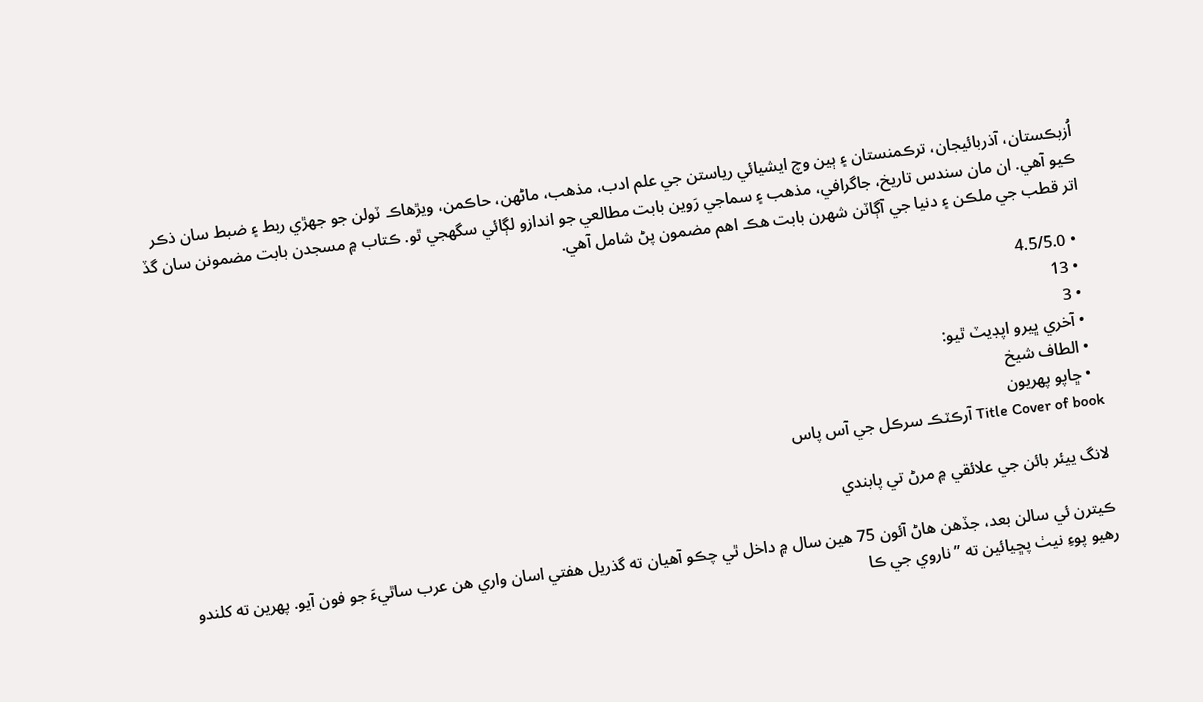اُزبڪستان، آذربائيجان، ترڪمنستان ۽ ٻين وچ ايشيائي رياستن جي علم ادب، مذهب، ماڻهن، حاڪمن، ويڙهاڪ ٽولن جو جھڙي ربط ۽ ضبط سان ذڪر ڪيو آهي. ان مان سندس تاريخ، جاگرافي، مذهب ۽ سماجي رَوين بابت مطالعي جو اندازو لڳائي سگهجي ٿو. ڪتاب ۾ مسجدن بابت مضمونن سان گڏ اتر قطب جي ملڪن ۽ دنيا جي آڳاٽن شھرن بابت ھڪ اھم مضمون پڻ شامل آھي.

  • 4.5/5.0
  • 13
  • 3
  • آخري ڀيرو اپڊيٽ ٿيو:
  • الطاف شيخ
  • ڇاپو پھريون
Title Cover of book آرڪٽڪ سرڪل جي آس پاس

لانگ ييئر بائن جي علائقي ۾ مرڻ تي پابندي

ڪيترن ئي سالن بعد، جڏهن هاڻ آئون 75 هين سال ۾ داخل ٿي چڪو آهيان ته گذريل هفتي اسان واري هن عرب ساٿيءَ جو فون آيو. پهرين ته کلندو رهيو پوءِ نيٺ پڇيائين ته ”ناروي جي ڪا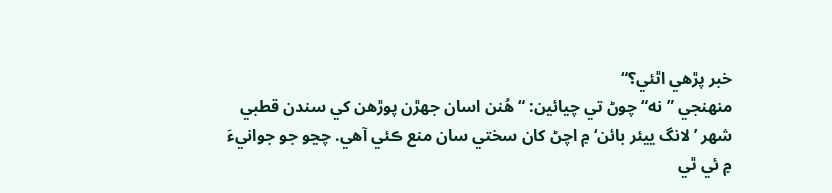خبر پڙهي اٿئي؟“
منهنجي ”نه“ چوڻ تي چيائين: “هُنن اسان جهڙن پوڙهن کي سندن قطبي شهر ’لانگ ييئر بائن‘ ۾ اچڻ کان سختي سان منع ڪئي آهي. چڃو جو جوانيءَ ۾ ئي ٿي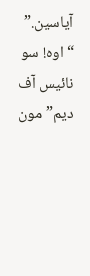آياسين.”
“اوه! سو نائيس آف ديم” مون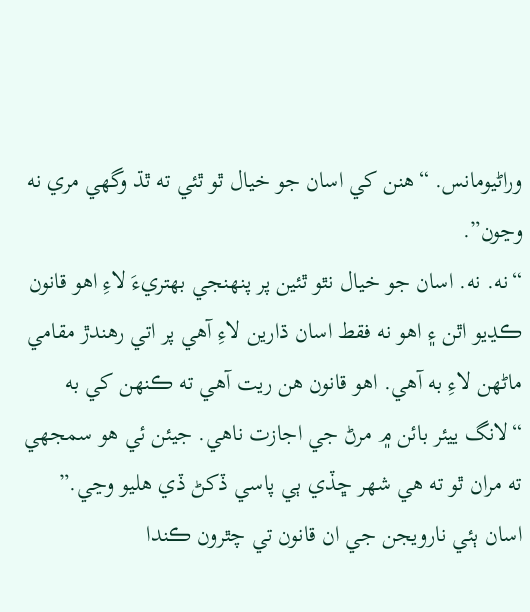وراڻيومانس. “هنن کي اسان جو خيال ٿو ٿئي ته ٿڌ وگهي مري نه وڃون”.
“نه. نه. اسان جو خيال نٿو ٿئين پر پنهنجي بهتريءَ لاءِ اهو قانون ڪڍيو اٿن ۽ اهو نه فقط اسان ڌارين لاءِ آهي پر اتي رهندڙ مقامي ماڻهن لاءِ به آهي. اهو قانون هن ريت آهي ته ڪنهن کي به “لانگ ييئر بائن ۾ مرڻ جي اجازت ناهي. جيئن ئي هو سمجهي ته مران ٿو ته هي شهر ڇڏي ٻي پاسي ڏکڻ ڏي هليو وڃي.”
اسان ٻئي نارويجن جي ان قانون تي چٿرون ڪندا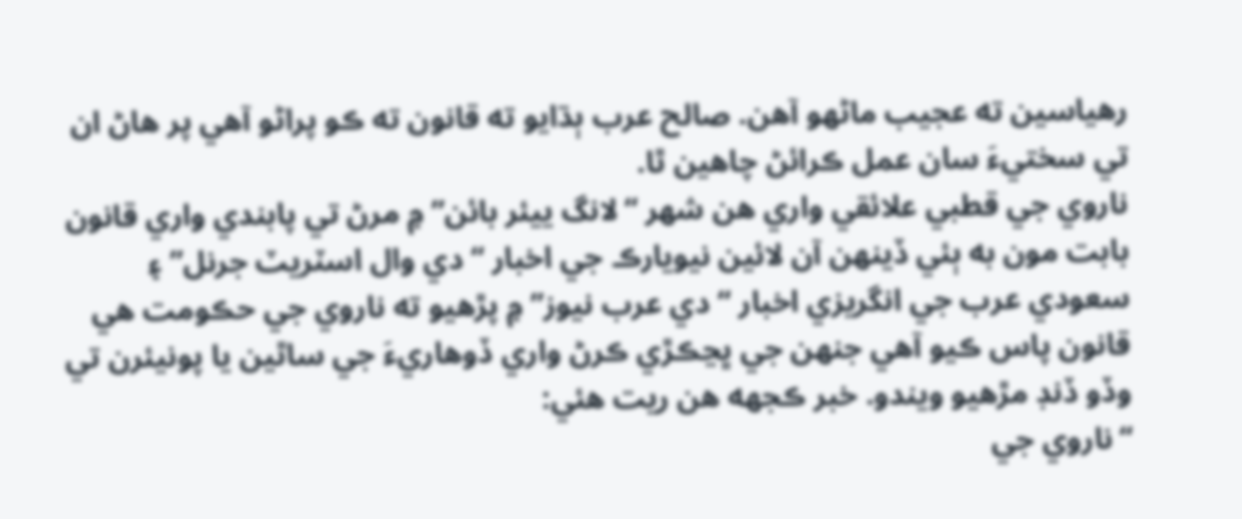رهياسين ته عجيب ماڻهو آهن. صالح عرب ٻڌايو ته قانون ته ڪو پراڻو آهي پر هاڻ ان تي سختيءَ سان عمل ڪرائڻ چاهين ٿا.
ناروي جي قطبي علائقي واري هن شهر “لانگ ييئر بائن” ۾ مرڻ تي پابندي واري قانون بابت مون به ٻئي ڏينهن آن لائين نيويارڪ جي اخبار “دي وال اسٽريٽ جرنل” ۽ سعودي عرب جي انگريزي اخبار “دي عرب نيوز” ۾ پڙهيو ته ناروي جي حڪومت هي قانون پاس ڪيو آهي جنهن جي ڀڃڪڙي ڪرڻ واري ڏوهاريءَ جي ساٿين يا پونيئرن تي وڏو ڏنڊ مڙهيو ويندو. خبر ڪجهه هن ريت هئي:
“ناروي جي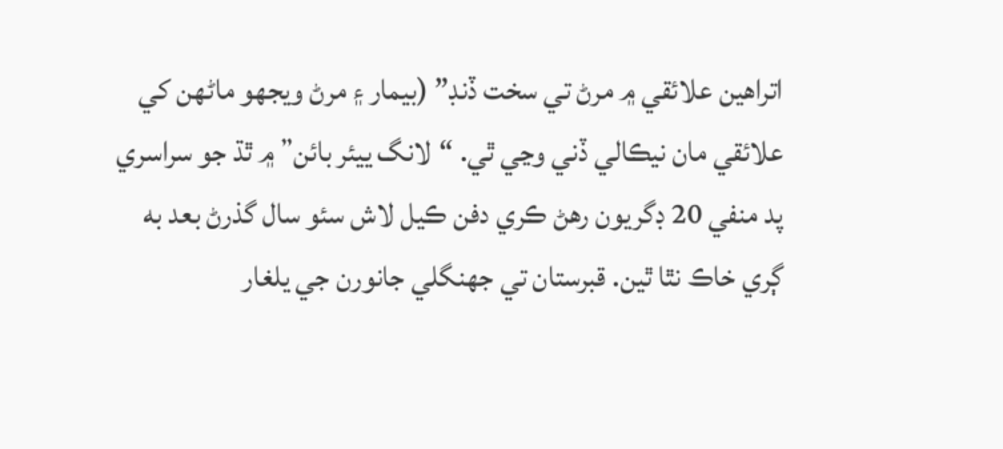اتراهين علائقي ۾ مرڻ تي سخت ڏنڊ” (بيمار ۽ مرڻ ويجهو ماڻهن کي علائقي مان نيڪالي ڏني وڃي ٿي. “لانگ ييئر بائن” ۾ ٿڌ جو سراسري پد منفي 20 ڊگريون رهڻ ڪري دفن ڪيل لاش سئو سال گذرڻ بعد به ڳري خاڪ نٿا ٿين. قبرستان تي جهنگلي جانورن جي يلغار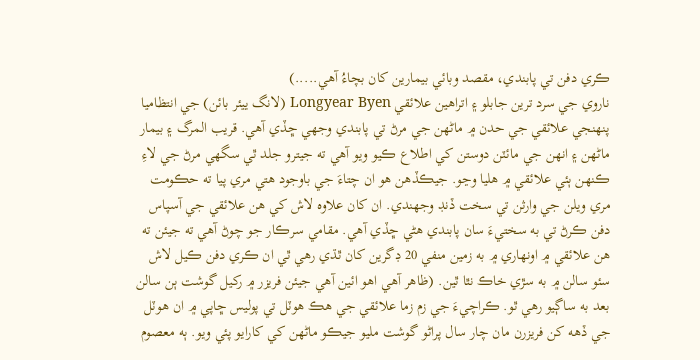ڪري دفن تي پابندي، مقصد وبائي بيمارين کان بچاءُ آهي.....)
ناروي جي سرد ترين جابلو ۽ اتراهين علائقي Longyear Byen (لانگ ييئر بائن) جي انتظاميا پنهنجي علائقي جي حدن ۾ ماڻهن جي مرڻ تي پابندي وجهي ڇڏي آهي. قريب المرگ ۽ بيمار ماڻهن ۽ انهن جي مائٽن دوستن کي اطلاع ڪيو ويو آهي ته جيترو جلد ٿي سگهي مرڻ جي لاءِ ڪنهن ٻئي علائقي ۾ هليا وڃو. جيڪڏهن هو ان چتاءَ جي باوجود هتي مري پيا ته حڪومت مري ويلن جي وارثن تي سخت ڏنڊ وجهندي. ان کان علاوه لاش کي هن علائقي جي آسپاس دفن ڪرڻ تي به سختيءَ سان پابندي هڻي ڇڏي آهي. مقامي سرڪار جو چوڻ آهي ته جيئن ته هن علائقي ۾ اونهاري ۾ به زمين منفي 20 ڊگرين کان ٿڌي رهي ٿي ان ڪري دفن ڪيل لاش سئو سالن ۾ به سڙي خاڪ نٿا ٿين. (ظاهر آهي اهو ائين آهي جيئن فريزر ۾ رکيل گوشت ٻن سالن بعد به ساڳيو رهي ٿو. ڪراچيءَ جي زم زما علائقي جي هڪ هوٽل تي پوليس ڇاپي ۾ ان هوٽل جي ڏهه کن فريزرن مان چار سال پراڻو گوشت مليو جيڪو ماڻهن کي کارايو پئي ويو. ٻه معصوم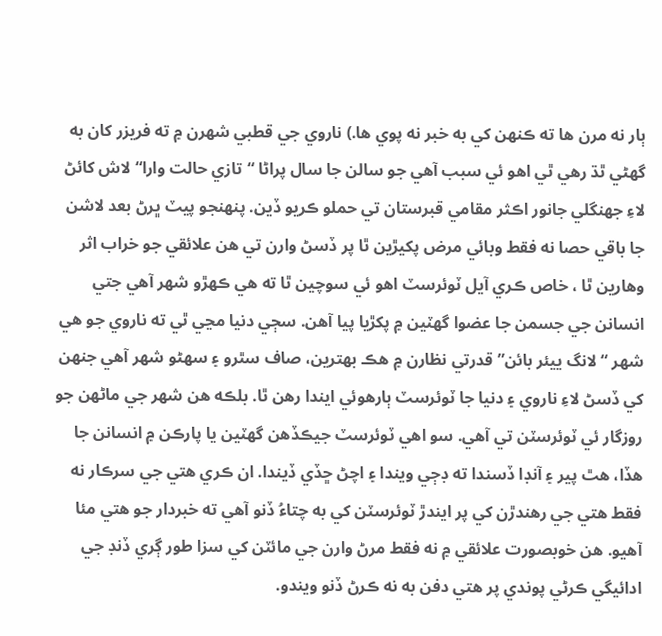ٻار نه مرن ها ته ڪنهن کي به خبر نه پوي ها.) ناروي جي قطبي شهرن ۾ ته فريزر کان به گهڻي ٿڌ رهي ٿي اهو ئي سبب آهي جو سالن جا سال پراڻا “تازي حالت وارا“ لاش کائڻ لاءِ جهنگلي جانور اڪثر مقامي قبرستان تي حملو ڪريو ڏين. پنهنجو پيٽ ڀرڻ بعد لاشن جا باقي حصا نه فقط وبائي مرض پکيڙين ٿا پر ڏسڻ وارن تي هن علائقي جو خراب اثر وهارين ٿا ، خاص ڪري آيل ٽوئرسٽ اهو ئي سوچين ٿا ته هي ڪهڙو شهر آهي جتي انسانن جي جسمن جا عضوا گهٽين ۾ پکڙيا پيا آهن. سڄي دنيا مڃي ٿي ته ناروي جو هي شهر “لانگ ييئر بائن” قدرتي نظارن ۾ هڪ بهترين، صاف سٿرو ۽ سهڻو شهر آهي جنهن کي ڏسڻ لاءِ ناروي ۽ دنيا جا ٽوئرسٽ ٻارهوئي ايندا رهن ٿا. بلڪه هن شهر جي ماڻهن جو روزگار ئي ٽوئرسٽن تي آهي. سو اهي ٽوئرسٽ جيڪڏهن گهٽين يا پارڪن ۾ انسانن جا هڏا، هٿ پير ۽ آنڊا ڏسندا ته ڊڄي ويندا ۽ اچڻ ڇڏي ڏيندا. ان ڪري هتي جي سرڪار نه فقط هتي جي رهندڙن کي پر ايندڙ ٽوئرسٽن کي به چتاءُ ڏنو آهي ته خبردار جو هتي مئا آهيو. هن خوبصورت علائقي ۾ نه فقط مرڻ وارن جي مائٽن کي سزا طور ڳري ڏنڊ جي ادائيگي ڪرڻي پوندي پر هتي دفن به نه ڪرڻ ڏنو ويندو.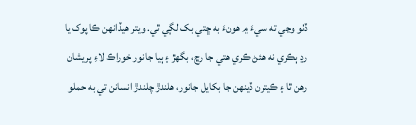ڏٺو وڃي ته سيءَ ۾ هونءَ به ڇتي بک لڳي ٿي. ويتر هيڏانهن ڪا پوک يا رڍ ٻڪري نه هئڻ ڪري هتي جا رڇ، بگهڙ ۽ ٻيا جانور خوراڪ لاءِ پريشان رهن ٿا ۽ ڪيترن ڏينهن جا بکايل جانور، هلندڙ چلندڙ انسانن تي به حملو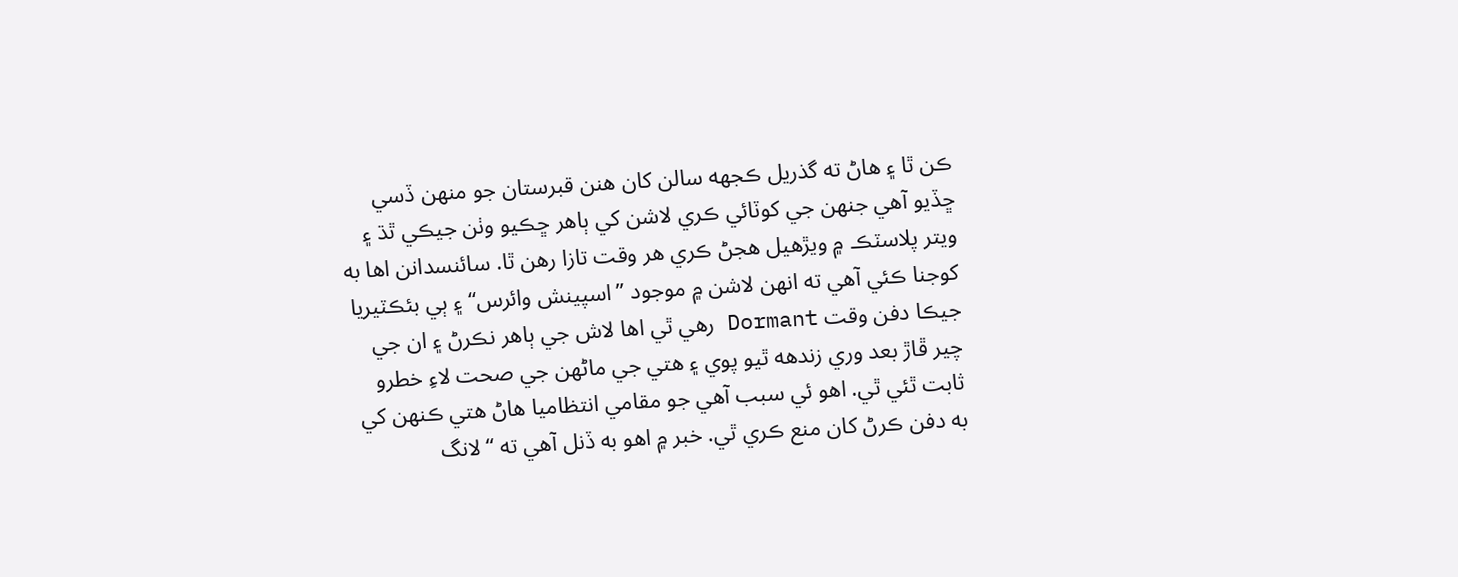ڪن ٿا ۽ هاڻ ته گذريل ڪجهه سالن کان هنن قبرستان جو منهن ڏسي ڇڏيو آهي جنهن جي کوٽائي ڪري لاشن کي ٻاهر ڇڪيو وٺن جيڪي ٿڌ ۽ ويتر پلاسٽڪ ۾ ويڙهيل هجڻ ڪري هر وقت تازا رهن ٿا. سائنسدانن اها به کوجنا ڪئي آهي ته انهن لاشن ۾ موجود ”اسپينش وائرس“ ۽ ٻي بئڪٽيريا جيڪا دفن وقت Dormant رهي ٿي اها لاش جي ٻاهر نڪرڻ ۽ ان جي چير ڦاڙ بعد وري زندهه ٿيو پوي ۽ هتي جي ماڻهن جي صحت لاءِ خطرو ثابت ٿئي ٿي. اهو ئي سبب آهي جو مقامي انتظاميا هاڻ هتي ڪنهن کي به دفن ڪرڻ کان منع ڪري ٿي. خبر ۾ اهو به ڏنل آهي ته “لانگ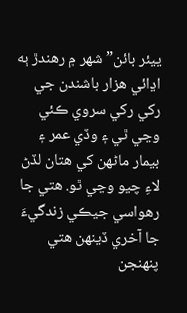ييئر بائن” شهر ۾ رهندڙ ٻه اڍائي هزار باشندن جي رکي رکي سروي ڪئي وڃي ٿي ۽ وڏي عمر ۽ بيمار ماڻهن کي هتان لڏڻ لاءِ چيو وڃي ٿو. هتي جا رهواسي جيڪي زندگيءَ جا آخري ڏينهن هتي پنهنجن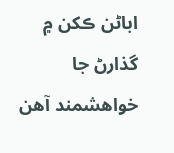اباڻن ڪکن ۾ گذارڻ جا خواهشمند آهن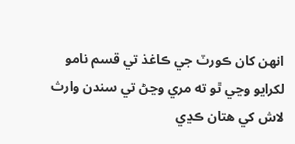انهن کان ڪورٽ جي ڪاغذ تي قسم نامو لکرايو وڃي ٿو ته مري وڃڻ تي سندن وارث لاش کي هتان ڪڍي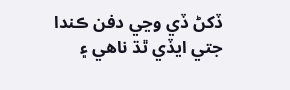ڏکڻ ڏي وڃي دفن ڪندا جتي ايڏي ٿڌ ناهي ۽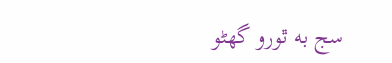سج به ٿورو گهڻو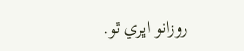روزانو اڀري ٿو.